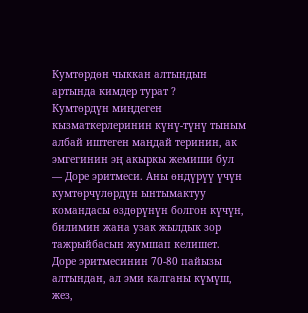Кумтөрдөн чыккан алтындын артында кимдер турат ?
Кумтөрдүн миңдеген кызматкерлеринин күнү-түнү тыным албай иштеген маңдай теринин, ак эмгегинин эң акыркы жемиши бул — Доре эритмеси. Аны өндүрүү үчүн кумтөрчүлөрдүн ынтымактуу командасы өздөрүнүн болгон күчүн, билимин жана узак жылдык зор тажрыйбасын жумшап келишет.
Доре эритмесинин 70-80 пайызы алтындан, ал эми калганы күмүш, жез,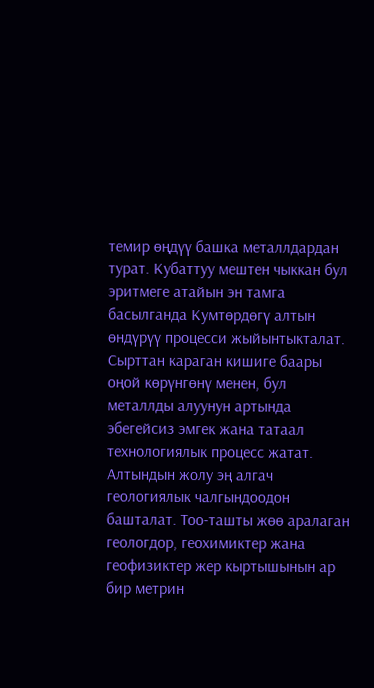темир өңдүү башка металлдардан турат. Кубаттуу мештен чыккан бул эритмеге атайын эн тамга басылганда Кумтөрдөгү алтын өндүрүү процесси жыйынтыкталат. Сырттан караган кишиге баары оңой көрүнгөнү менен, бул металлды алуунун артында эбегейсиз эмгек жана татаал технологиялык процесс жатат.
Алтындын жолу эң алгач геологиялык чалгындоодон башталат. Тоо-ташты жөө аралаган геологдор, геохимиктер жана геофизиктер жер кыртышынын ар бир метрин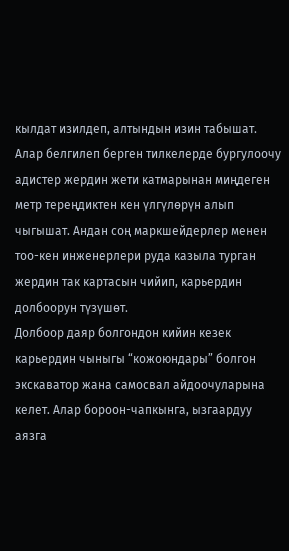кылдат изилдеп, алтындын изин табышат. Алар белгилеп берген тилкелерде бургулоочу адистер жердин жети катмарынан миңдеген метр тереңдиктен кен үлгүлөрүн алып чыгышат. Андан соң маркшейдерлер менен тоо-кен инженерлери руда казыла турган жердин так картасын чийип, карьердин долбоорун түзүшөт.
Долбоор даяр болгондон кийин кезек карьердин чыныгы “кожоюндары” болгон экскаватор жана самосвал айдоочуларына келет. Алар бороон-чапкынга, ызгаардуу аязга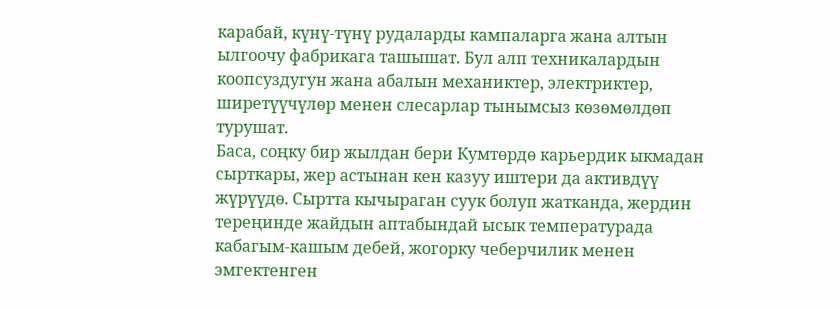карабай, күнү-түнү рудаларды кампаларга жана алтын ылгоочу фабрикага ташышат. Бул алп техникалардын коопсуздугун жана абалын механиктер, электриктер, ширетүүчүлөр менен слесарлар тынымсыз көзөмөлдөп турушат.
Баса, соңку бир жылдан бери Кумтөрдө карьердик ыкмадан сырткары, жер астынан кен казуу иштери да активдүү жүрүүдө. Сыртта кычыраган суук болуп жатканда, жердин тереңинде жайдын аптабындай ысык температурада кабагым-кашым дебей, жогорку чеберчилик менен эмгектенген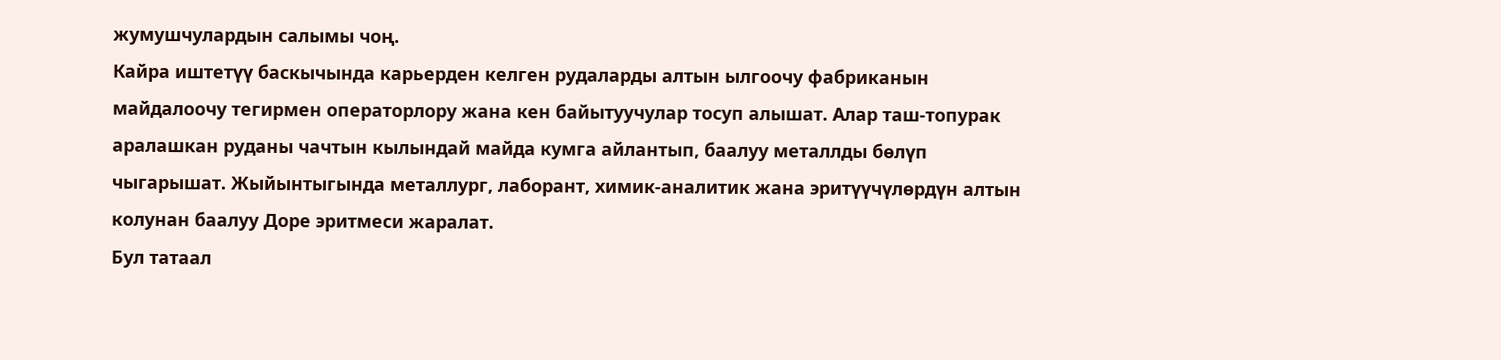жумушчулардын салымы чоң.
Кайра иштетүү баскычында карьерден келген рудаларды алтын ылгоочу фабриканын майдалоочу тегирмен операторлору жана кен байытуучулар тосуп алышат. Алар таш-топурак аралашкан руданы чачтын кылындай майда кумга айлантып, баалуу металлды бөлүп чыгарышат. Жыйынтыгында металлург, лаборант, химик-аналитик жана эритүүчүлөрдүн алтын колунан баалуу Доре эритмеси жаралат.
Бул татаал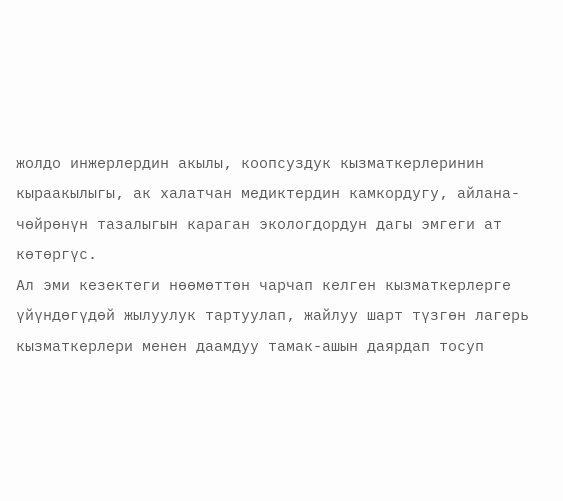жолдо инжерлердин акылы, коопсуздук кызматкерлеринин кыраакылыгы, ак халатчан медиктердин камкордугу, айлана-чөйрөнүн тазалыгын караган экологдордун дагы эмгеги ат көтөргүс.
Ал эми кезектеги нөөмөттөн чарчап келген кызматкерлерге үйүндөгүдөй жылуулук тартуулап, жайлуу шарт түзгөн лагерь кызматкерлери менен даамдуу тамак-ашын даярдап тосуп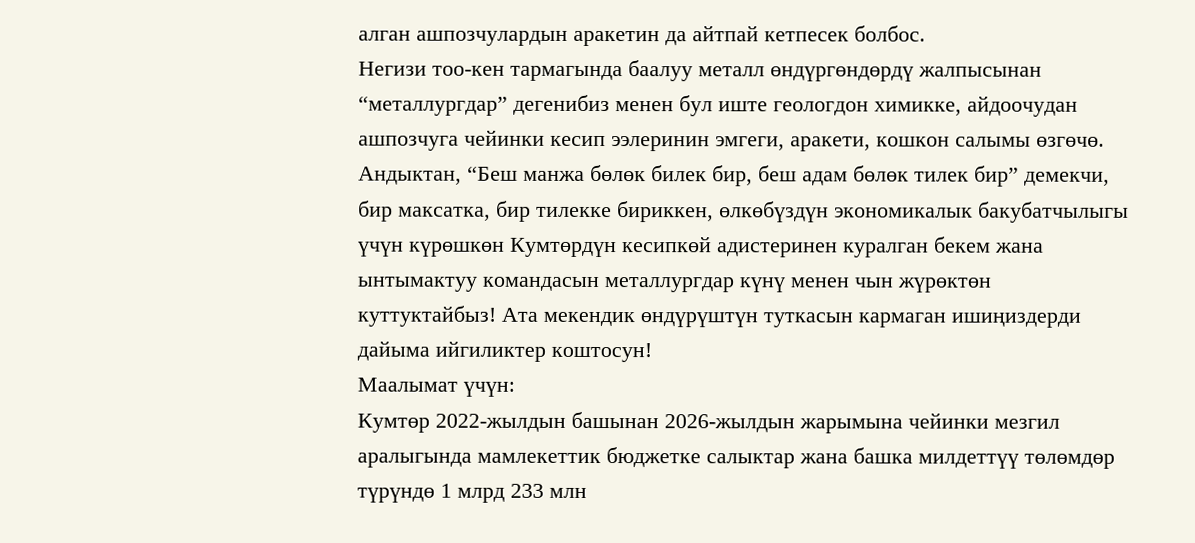алган ашпозчулардын аракетин да айтпай кетпесек болбос.
Негизи тоо-кен тармагында баалуу металл өндүргөндөрдү жалпысынан “металлургдар” дегенибиз менен бул иште геологдон химикке, айдоочудан ашпозчуга чейинки кесип ээлеринин эмгеги, аракети, кошкон салымы өзгөчө.
Андыктан, “Беш манжа бөлөк билек бир, беш адам бөлөк тилек бир” демекчи, бир максатка, бир тилекке бириккен, өлкөбүздүн экономикалык бакубатчылыгы үчүн күрөшкөн Кумтөрдүн кесипкөй адистеринен куралган бекем жана ынтымактуу командасын металлургдар күнү менен чын жүрөктөн куттуктайбыз! Ата мекендик өндүрүштүн туткасын кармаган ишиңиздерди дайыма ийгиликтер коштосун!
Маалымат үчүн:
Кумтөр 2022-жылдын башынан 2026-жылдын жарымына чейинки мезгил аралыгында мамлекеттик бюджетке салыктар жана башка милдеттүү төлөмдөр түрүндө 1 млрд 233 млн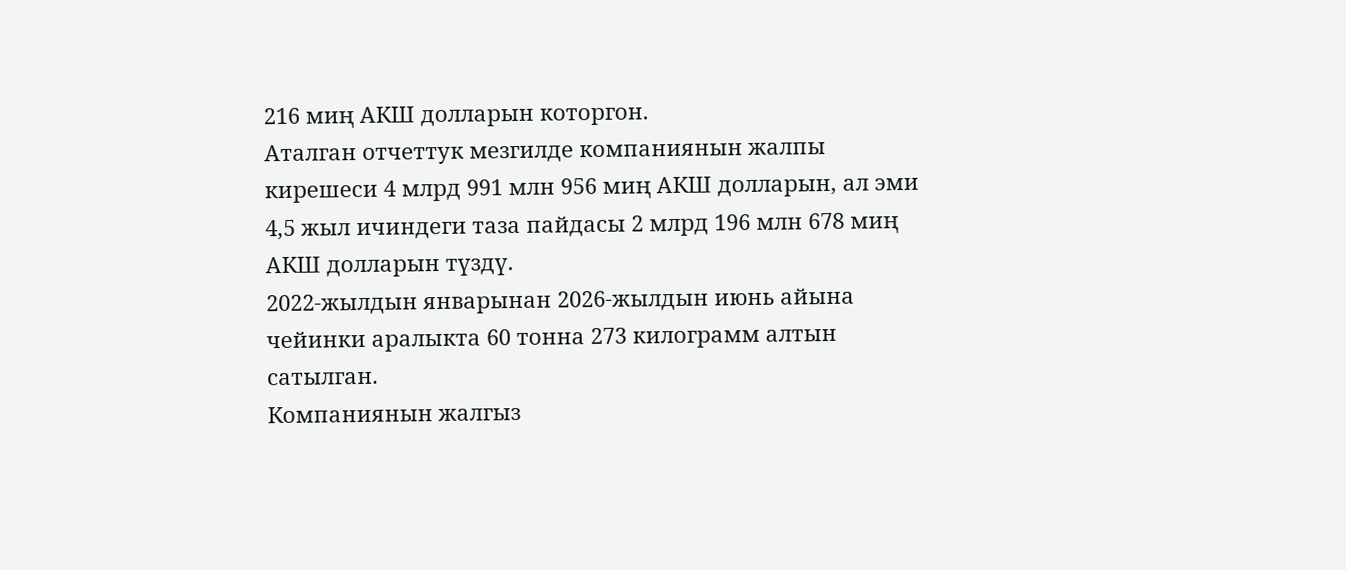216 миң АКШ долларын которгон.
Аталган отчеттук мезгилде компаниянын жалпы кирешеси 4 млрд 991 млн 956 миң АКШ долларын, ал эми 4,5 жыл ичиндеги таза пайдасы 2 млрд 196 млн 678 миң АКШ долларын түздү.
2022-жылдын январынан 2026-жылдын июнь айына чейинки аралыкта 60 тонна 273 килограмм алтын сатылган.
Компаниянын жалгыз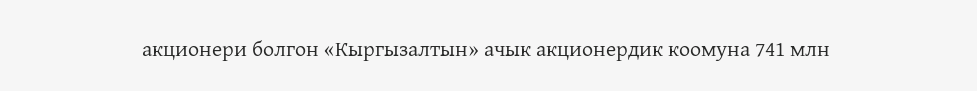акционери болгон «Кыргызалтын» ачык акционердик коомуна 741 млн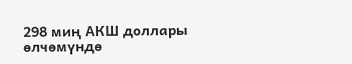298 миң АКШ доллары өлчөмүндө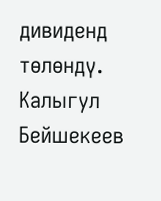дивиденд төлөндү.
Калыгул Бейшекеев